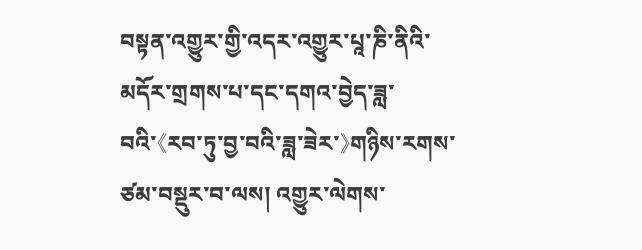བསྟན་འགྱུར་གྱི་འདར་འགྱུར་པཱ་ཎི་ནིའི་མདོར་གྲགས་པ་དང་དགའ་བྱེད་ཟླ་བའི་《རབ་ཏུ་བྱ་བའི་ཟླ་ཟེར་》གཉིས་རགས་ཙམ་བསྡུར་བ་ལས། འགྱུར་ལེགས་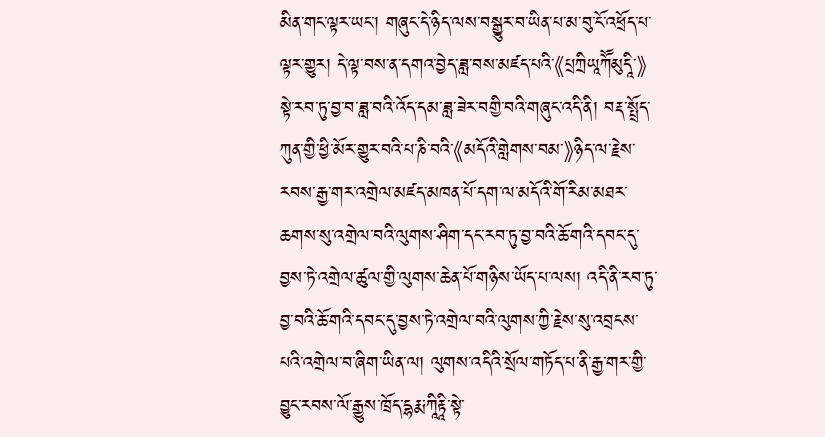མིན་གང་ལྟར་ཡང་། གཞུང་དེ་ཉིད་ལས་བསྒྱུར་བ་ཡིན་པ་མ་བུ་ངོ་འཕྲོད་པ་ལྟར་གྱུར། དེ་ལྟ་བས་ན་དགའ་བྱེད་ཟླ་བས་མཛད་པའི་《པྲཀྲིཡཱཀཽམུདཱི་》སྟེ་རབ་ཏུ་བྱ་བ་ཟླ་བའི་འོད་དམ་ཟླ་ཟེར་བགྱི་བའི་གཞུང་འདི་ནི། བརྡ་སྤྲོད་ཀུན་གྱི་ཕྱི་མོར་གྱུར་བའི་པ་ཎི་བའི་《མདོའི་གླེགས་བམ་》ཉིད་ལ་རྗེས་རབས་རྒྱ་གར་འགྲེལ་མཛད་མཁན་པོ་དག་ལ་མདོའི་གོ་རིམ་མཐར་ཆགས་སུ་འགྲེལ་བའི་ལུགས་ཤིག་དང་རབ་ཏུ་བྱ་བའི་ཆོ་གའི་དབང་དུ་བྱས་ཏེ་འགྲེལ་ཚུལ་གྱི་ལུགས་ཆེན་པོ་གཉིས་ཡོད་པ་ལས། འདི་ནི་རབ་ཏུ་བྱ་བའི་ཆོ་གའི་དབང་དུ་བྱས་ཏེ་འགྲེལ་བའི་ལུགས་ཀྱི་རྗེས་སུ་འབྲངས་པའི་འགྲེལ་བ་ཞིག་ཡིན་ལ། ལུགས་འདིའི་སྲོལ་གཏོད་པ་ནི་རྒྱ་གར་གྱི་བྱུང་རབས་ལོ་རྒྱུས་ཁྲོད་དྷརྨ་ཀཱིརྟཱི་སྟེ་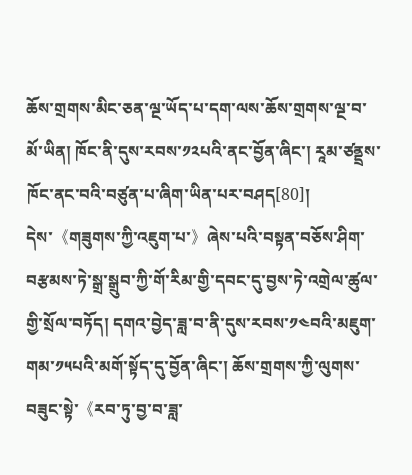ཆོས་གྲགས་མིང་ཅན་ལྔ་ཡོད་པ་དག་ལས་ཆོས་གྲགས་ལྔ་བ་མོ་ཡིན། ཁོང་ནི་དུས་རབས་༡༢པའི་ནང་བྱོན་ཞིང་། རཱམ་ཙནྡྲས་ཁོང་ནང་བའི་བཙུན་པ་ཞིག་ཡིན་པར་བཤད[80]། དེས་《གཟུགས་ཀྱི་འཇུག་པ་》ཞེས་པའི་བསྟན་བཅོས་ཤིག་བརྩམས་ཏེ་སྒྲ་སྒྲུབ་ཀྱི་གོ་རིམ་གྱི་དབང་དུ་བྱས་ཏེ་འགྲེལ་ཚུལ་གྱི་སྲོལ་བཏོད། དགའ་བྱེད་ཟླ་བ་ནི་དུས་རབས་༡༤བའི་མཇུག་གམ་༡༥པའི་མགོ་སྟོད་དུ་བྱོན་ཞིང་། ཆོས་གྲགས་ཀྱི་ལུགས་བཟུང་སྟེ་《རབ་ཏུ་བྱ་བ་ཟླ་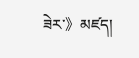ཟེར་》མཛད།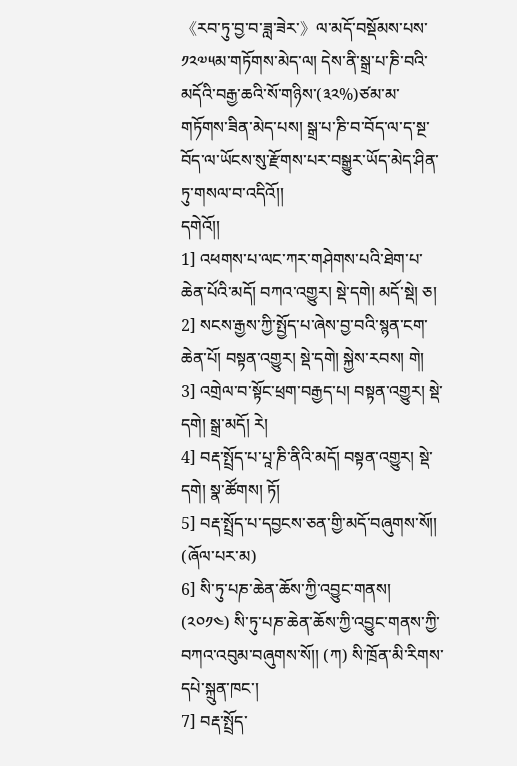《རབ་ཏུ་བྱ་བ་ཟླ་ཟེར་》ལ་མདོ་བསྡོམས་པས་༡༢༧༥མ་གཏོགས་མེད་ལ། དེས་ནི་སྒྲ་པ་ཎི་བའི་མདོའི་བརྒྱ་ཆའི་སོ་གཉིས་(༣༢%)ཙམ་མ་གཏོགས་ཟིན་མེད་པས། སྒྲ་པ་ཎི་བ་བོད་ལ་ད་སྔ་བོད་ལ་ཡོངས་སུ་རྫོགས་པར་བསྒྱུར་ཡོད་མེད་ཤིན་ཏུ་གསལ་བ་འདིའོ།།
དགེའོ།།
1] འཕགས་པ་ལང་ཀར་གཤེགས་པའི་ཐེག་པ་ཆེན་པོའི་མདོ། བཀའ་འགྱུར། སྡེ་དགེ། མདོ་སྡེ། ཅ།
2] སངས་རྒྱས་ཀྱི་སྤྱོད་པ་ཞེས་བྱ་བའི་སྙན་ངག་ཆེན་པོ། བསྟན་འགྱུར། སྡེ་དགེ། སྐྱེས་རབས། གེ།
3] འགྲེལ་བ་སྟོང་ཕྲག་བརྒྱད་པ། བསྟན་འགྱུར། སྡེ་དགེ། སྒྲ་མདོ། རེ།
4] བརྡ་སྤྲོད་པ་པཱ་ཎི་ནིའི་མདོ། བསྟན་འགྱུར། སྡེ་དགེ། སྣ་ཚོགས། ཏོ།
5] བརྡ་སྤྲོད་པ་དབྱངས་ཅན་གྱི་མདོ་བཞུགས་སོ།། (ཞོལ་པར་མ)
6] སི་ཏུ་པཎ་ཆེན་ཆོས་ཀྱི་འབྱུང་གནས། (༢༠༡༤) སི་ཏུ་པཎ་ཆེན་ཆོས་ཀྱི་འབྱུང་གནས་ཀྱི་བཀའ་འབུམ་བཞུགས་སོ།། (ཀ) སི་ཁྲོན་མི་རིགས་དཔེ་སྐྲུན་ཁང་།
7] བརྡ་སྤྲོད་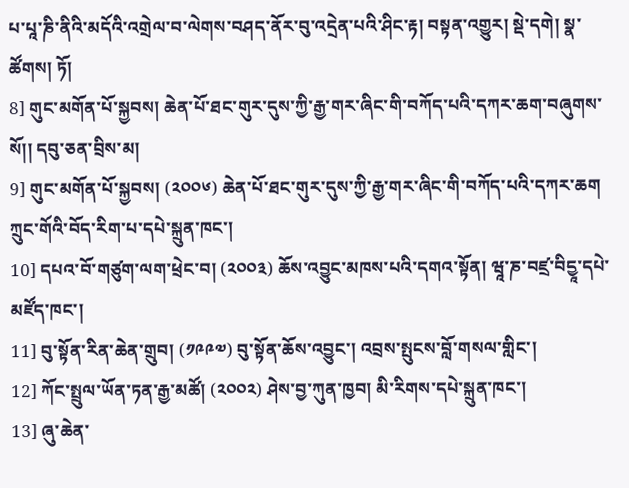པ་པཱ་ཎི་ནིའི་མདོའི་འགྲེལ་བ་ལེགས་བཤད་ནོར་བུ་འདྲེན་པའི་ཤིང་རྟ། བསྟན་འགྱུར། སྡེ་དགེ། སྣ་ཚོགས། ཏོ།
8] གུང་མགོན་པོ་སྐྱབས། ཆེན་པོ་ཐང་གུར་དུས་ཀྱི་རྒྱ་གར་ཞིང་གི་བཀོད་པའི་དཀར་ཆག་བཞུགས་སོ།། དབུ་ཅན་བྲིས་མ།
9] གུང་མགོན་པོ་སྐྱབས། (༢༠༠༦) ཆེན་པོ་ཐང་གུར་དུས་ཀྱི་རྒྱ་གར་ཞིང་གི་བཀོད་པའི་དཀར་ཆག ཀྲུང་གོའི་བོད་རིག་པ་དཔེ་སྐྲུན་ཁང་།
10] དཔའ་བོ་གཙུག་ལག་ཕྲེང་བ། (༢༠༠༣) ཆོས་འབྱུང་མཁས་པའི་དགའ་སྟོན། ཝཱ་ཎ་བཛྲ་བིདྱཱ་དཔེ་མཛོད་ཁང་།
11] བུ་སྟོན་རིན་ཆེན་གྲུབ། (༡༩༩༧) བུ་སྟོན་ཆོས་འབྱུང་། འབྲས་སྤུངས་བློ་གསལ་གླིང་།
12] ཀོང་སྤྲུལ་ཡོན་ཏན་རྒྱ་མཚོ། (༢༠༠༢) ཤེས་བྱ་ཀུན་ཁྱབ། མི་རིགས་དཔེ་སྐྲུན་ཁང་།
13] ཞུ་ཆེན་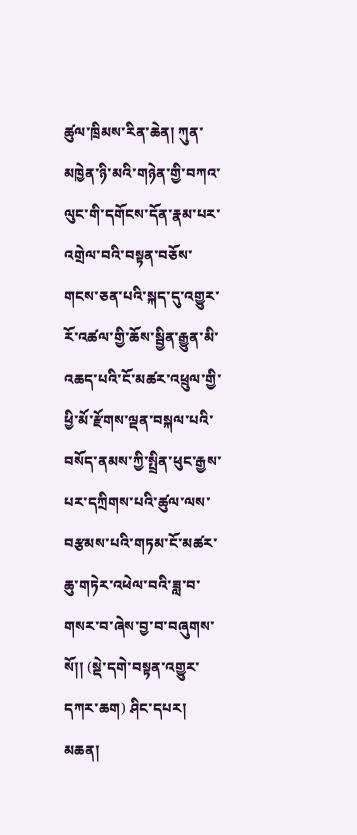ཚུལ་ཁྲིམས་རིན་ཆེན། ཀུན་མཁྱེན་ཉི་མའི་གཉེན་གྱི་བཀའ་ལུང་གི་དགོངས་དོན་རྣམ་པར་འགྲེལ་བའི་བསྟན་བཅོས་གངས་ཅན་པའི་སྐད་དུ་འགྱུར་རོ་འཚལ་གྱི་ཆོས་སྦྱིན་རྒྱུན་མི་འཆད་པའི་ངོ་མཚར་འཕྲུལ་གྱི་ཕྱི་མོ་རྫོགས་ལྡན་བསྐལ་པའི་བསོད་ནམས་ཀྱི་སྤྲིན་ཕུང་རྒྱས་པར་དཀྲིགས་པའི་ཚུལ་ལས་བརྩམས་པའི་གཏམ་ངོ་མཚར་ཆུ་གཏེར་འཕེལ་བའི་ཟླ་བ་གསར་བ་ཞེས་བྱ་བ་བཞུགས་སོ།། (སྡེ་དགེ་བསྟན་འགྱུར་དཀར་ཆག) ཤིང་དཔར།
མཆན།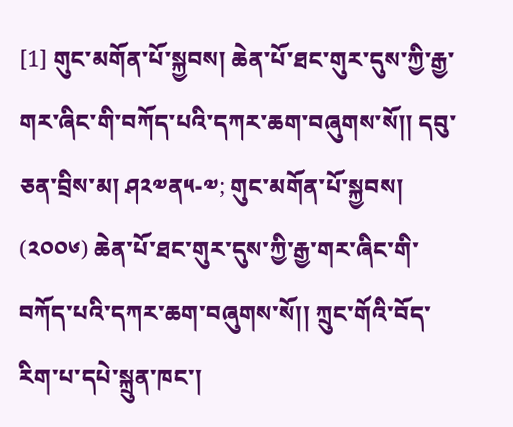[1] གུང་མགོན་པོ་སྐྱབས། ཆེན་པོ་ཐང་གུར་དུས་ཀྱི་རྒྱ་གར་ཞིང་གི་བཀོད་པའི་དཀར་ཆག་བཞུགས་སོ།། དབུ་ཅན་བྲིས་མ། ཤ༢༧ན༥-༧; གུང་མགོན་པོ་སྐྱབས། (༢༠༠༦) ཆེན་པོ་ཐང་གུར་དུས་ཀྱི་རྒྱ་གར་ཞིང་གི་བཀོད་པའི་དཀར་ཆག་བཞུགས་སོ།། ཀྲུང་གོའི་བོད་རིག་པ་དཔེ་སྐྲུན་ཁང་།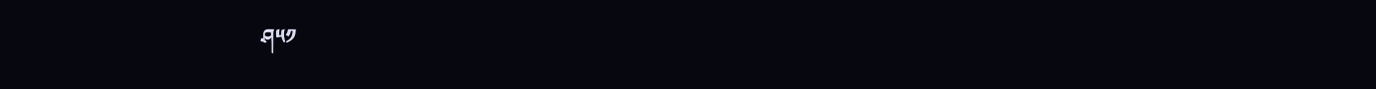ཤ༥༡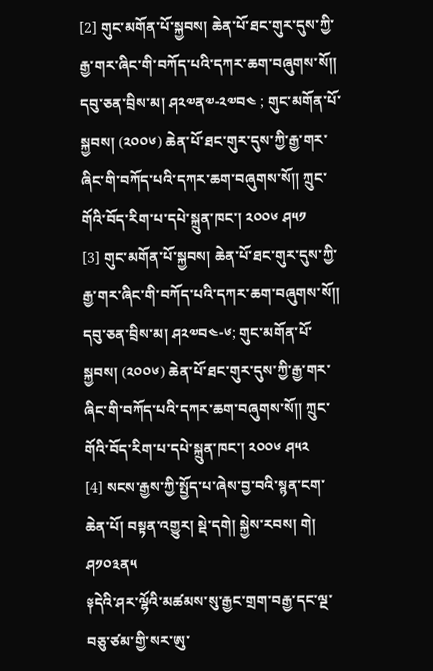[2] གུང་མགོན་པོ་སྐྱབས། ཆེན་པོ་ཐང་གུར་དུས་ཀྱི་རྒྱ་གར་ཞིང་གི་བཀོད་པའི་དཀར་ཆག་བཞུགས་སོ།། དབུ་ཅན་བྲིས་མ། ཤ༢༧ན༧-༢༧བ༤ ; གུང་མགོན་པོ་སྐྱབས། (༢༠༠༦) ཆེན་པོ་ཐང་གུར་དུས་ཀྱི་རྒྱ་གར་ཞིང་གི་བཀོད་པའི་དཀར་ཆག་བཞུགས་སོ།། ཀྲུང་གོའི་བོད་རིག་པ་དཔེ་སྐྲུན་ཁང་། ༢༠༠༦ ཤ༥༡
[3] གུང་མགོན་པོ་སྐྱབས། ཆེན་པོ་ཐང་གུར་དུས་ཀྱི་རྒྱ་གར་ཞིང་གི་བཀོད་པའི་དཀར་ཆག་བཞུགས་སོ།། དབུ་ཅན་བྲིས་མ། ཤ༢༧བ༤-༦; གུང་མགོན་པོ་སྐྱབས། (༢༠༠༦) ཆེན་པོ་ཐང་གུར་དུས་ཀྱི་རྒྱ་གར་ཞིང་གི་བཀོད་པའི་དཀར་ཆག་བཞུགས་སོ།། ཀྲུང་གོའི་བོད་རིག་པ་དཔེ་སྐྲུན་ཁང་། ༢༠༠༦ ཤ༥༢
[4] སངས་རྒྱས་ཀྱི་སྤྱོད་པ་ཞེས་བྱ་བའི་སྙན་ངག་ཆེན་པོ། བསྟན་འགྱུར། སྡེ་དགེ། སྐྱེས་རབས། གེ། ཤ༡༠༣ན༥
༈དེའི་ཤར་ལྷོའི་མཚམས་སུ་རྒྱང་གྲག་བརྒྱ་དང་ལྔ་བཅུ་ཙམ་གྱི་སར་ཨུ་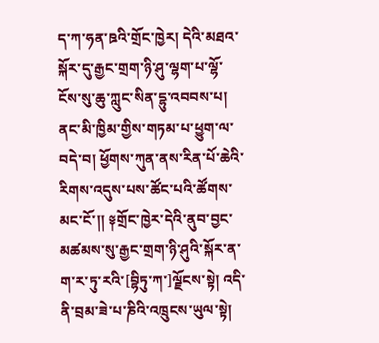ད་ཀ་ཧན་ཋའི་གྲོང་ཁྱེར། དེའི་མཐའ་སྐོར་དུ་རྒྱང་གྲག་ཉི་ཤུ་ལྷག་པ་ལྷོ་ངོས་སུ་ཆུ་ཀླུང་སིན་དྷུ་འབབས་པ། ནང་མི་ཁྱིམ་གྱིས་གཏམ་པ་ཕྱུག་ལ་བདེ་བ། ཕྱོགས་ཀུན་ནས་རིན་པོ་ཆེའི་རིགས་འདུས་པས་ཚོང་པའི་ཚོགས་མང་ངོ་།། ༈གྲོང་ཁྱེར་དེའི་ནུབ་བྱང་མཚམས་སུ་རྒྱང་གྲག་ཉི་ཤུའི་སྐོར་ན་ག་ར་ཏུ་རའི་[བྷིཏུ་ཀ་]ལྗོངས་སྟེ། འདི་ནི་བྲམ་ཟེ་པ་ཎིའི་འཁྲུངས་ཡུལ་སྟེ།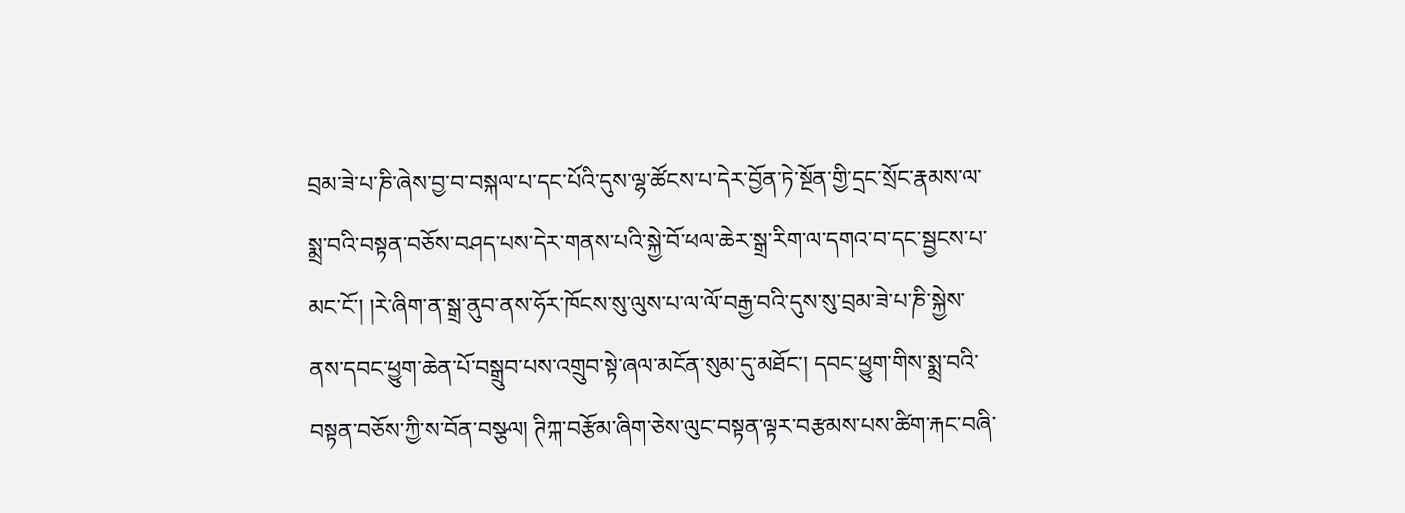བྲམ་ཟེ་པ་ཎི་ཞེས་བྱ་བ་བསྐལ་པ་དང་པོའི་དུས་ལྷ་ཚོངས་པ་དེར་བྱོན་ཏེ་སྔོན་གྱི་དྲང་སྲོང་རྣམས་ལ་སྨྲ་བའི་བསྟན་བཅོས་བཤད་པས་དེར་གནས་པའི་སྐྱེ་བོ་ཕལ་ཆེར་སྒྲ་རིག་ལ་དགའ་བ་དང་སྦྱངས་པ་མང་ངོ་། །རེ་ཞིག་ན་སྒྲ་ནུབ་ནས་ཧོར་ཁོངས་སུ་ལུས་པ་ལ་ལོ་བརྒྱ་བའི་དུས་སུ་བྲམ་ཟེ་པ་ཎི་སྐྱེས་ནས་དབང་ཕྱུག་ཆེན་པོ་བསྒྲུབ་པས་འགྲུབ་སྟེ་ཞལ་མངོན་སུམ་དུ་མཐོང་། དབང་ཕྱུག་གིས་སྨྲ་བའི་བསྟན་བཅོས་ཀྱི་ས་བོན་བསྩལ། ཊིཀྐ་བརྩོམ་ཞིག་ཅེས་ལུང་བསྟན་ལྟར་བརྩམས་པས་ཚིག་རྐང་བཞི་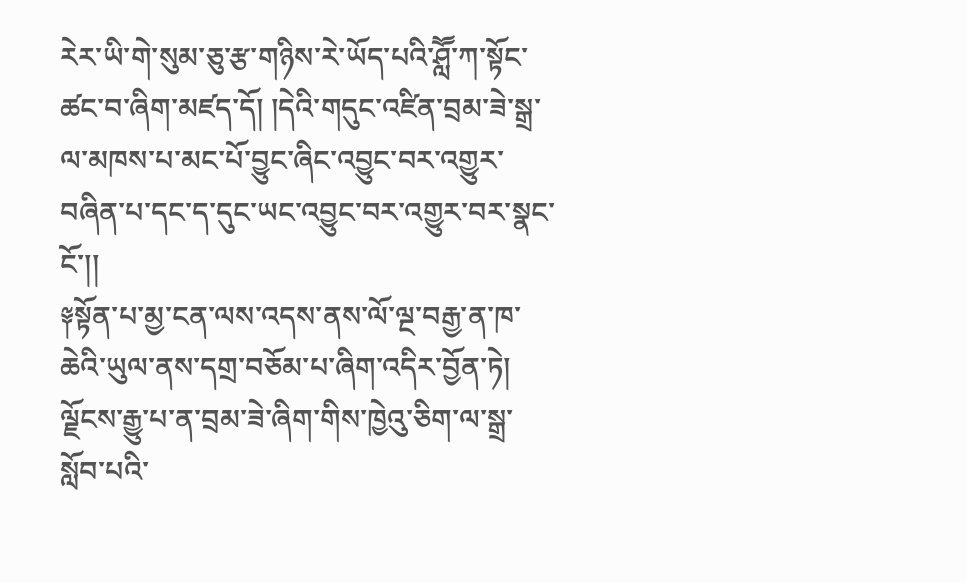རེར་ཡི་གེ་སུམ་ཅུ་རྩ་གཉིས་རེ་ཡོད་པའི་ཤླཽ་ཀ་སྟོང་ཚང་བ་ཞིག་མཛད་དོ། །དེའི་གདུང་འཛིན་བྲམ་ཟེ་སྒྲ་ལ་མཁས་པ་མང་པོ་བྱུང་ཞིང་འབྱུང་བར་འགྱུར་བཞིན་པ་དང་ད་དུང་ཡང་འབྱུང་བར་འགྱུར་བར་སྣང་ངོ་།།
༈སྟོན་པ་མྱ་ངན་ལས་འདས་ནས་ལོ་ལྔ་བརྒྱ་ན་ཁ་ཆེའི་ཡུལ་ནས་དགྲ་བཅོམ་པ་ཞིག་འདིར་བྱོན་ཏེ། ལྗོངས་རྒྱུ་པ་ན་བྲམ་ཟེ་ཞིག་གིས་ཁྱེའུ་ཅིག་ལ་སྒྲ་སློབ་པའི་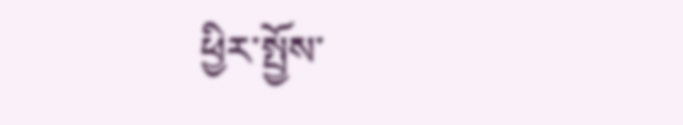ཕྱིར་སྤྱོས་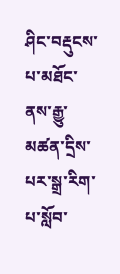ཤིང་བརྡུངས་པ་མཐོང་ནས་རྒྱུ་མཚན་དྲིས་པར་སྒྲ་རིག་པ་སློབ་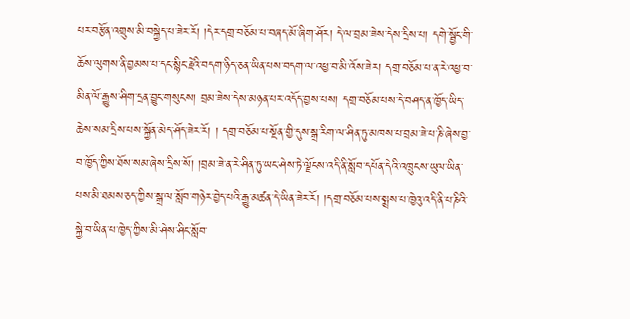པར་བརྩོན་འགྲུས་མི་བསྐྱེད་པ་ཟེར་རོ། །དེར་དགྲ་བཅོམ་པ་བཞད་མོ་ཞིག་ཤོར། དེ་ལ་བྲམ་ཟེས་དེས་དྲིས་པ། དགེ་སྦྱོང་གི་ཆོས་ལུགས་ནི་བྱམས་པ་དང་སྙིང་རྗེའི་བདག་ཉིད་ཅན་ཡིན་པས་བདག་ལ་འཕྱ་བ་མི་འོས་ཟེར། དགྲ་བཅོམ་པ་ན་རེ་འཕྱ་བ་མིན་ལོ་རྒྱུས་ཤིག་དྲན་བྱུང་གསུངས། བྲམ་ཟེས་དེས་མཉན་པར་འདོད་བྱས་པས། དགྲ་བཅོམ་པས་དེ་བཤད་ན་ཁྱོད་ཡིད་ཆེས་སམ་དྲིས་པས་སྐྱོན་མེད་ཤོད་ཟེར་རོ། ། དགྲ་བཅོམ་པ་སྔོན་གྱི་དུས་སྒྲ་རིག་ལ་ཤིན་ཏུ་མཁས་པ་བྲམ་ཟེ་པ་ཎི་ཞེས་བྱ་བ་ཁྱོད་ཀྱིས་ཐོས་སམ་ཞེས་དྲིས་སོ། །བྲམ་ཟེ་ན་རེ་ཤིན་ཏུ་ཡང་ཤེས་ཏེ་ལྗོངས་འདི་ནི་སློབ་དཔོན་དེའི་འཁྲུངས་ཡུལ་ཡིན་པས་མི་ཐམས་ཅད་ཀྱིས་སྒྲ་ལ་སློབ་གཉེར་བྱེད་པའི་རྒྱུ་མཚན་དེ་ཡིན་ཟེར་རོ། །དགྲ་བཅོམ་པས་སྨྲས་པ་ཁྱེའུ་འདི་ནི་པ་ཎིའི་སྐྱེ་བ་ཡིན་པ་ཁྱེད་ཀྱིས་མི་ཤེས་ཤིང་སློབ་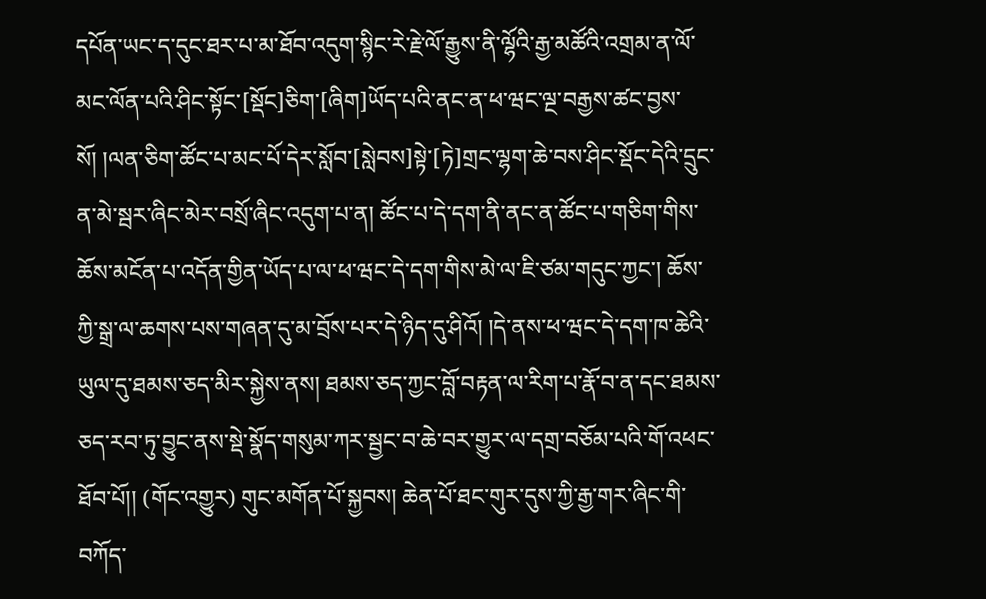དཔོན་ཡང་ད་དུང་ཐར་པ་མ་ཐོབ་འདུག་སྙིང་རེ་རྗེ་ལོ་རྒྱུས་ནི་ལྷོའི་རྒྱ་མཚོའི་འགྲམ་ན་ལོ་མང་ལོན་པའི་ཤིང་སྟོང་[སྡོང]ཅིག་[ཞིག]ཡོད་པའི་ནང་ན་ཕ་ཝང་ལྔ་བརྒྱས་ཚང་བྱས་སོ། །ལན་ཅིག་ཚོང་པ་མང་པོ་དེར་སློབ་[སླེབས]སྟེ་[ཏེ]གྲང་ལྷག་ཆེ་བས་ཤིང་སྡོང་དེའི་དྲུང་ན་མེ་སྦར་ཞིང་མེར་བསྲོ་ཞིང་འདུག་པ་ན། ཚོང་པ་དེ་དག་ནི་ནང་ན་ཚོང་པ་གཅིག་གིས་ཆོས་མངོན་པ་འདོན་གྱིན་ཡོད་པ་ལ་ཕ་ཝང་དེ་དག་གིས་མེ་ལ་ཇི་ཙམ་གདུང་ཀྱང་། ཆོས་ཀྱི་སྒྲ་ལ་ཆགས་པས་གཞན་དུ་མ་བྲོས་པར་དེ་ཉིད་དུ་ཤིའོ། །དེ་ནས་ཕ་ཝང་དེ་དག་ཁ་ཆེའི་ཡུལ་དུ་ཐམས་ཅད་མིར་སྐྱེས་ནས། ཐམས་ཅད་ཀྱང་བློ་བརྟན་ལ་རིག་པ་རྣོ་བ་ན་དང་ཐམས་ཅད་རབ་ཏུ་བྱུང་ནས་སྡེ་སྣོད་གསུམ་ཀར་སྦྱང་བ་ཆེ་བར་གྱུར་ལ་དགྲ་བཅོམ་པའི་གོ་འཕང་ཐོབ་པོ།། (གོང་འགྱུར) གུང་མགོན་པོ་སྐྱབས། ཆེན་པོ་ཐང་གུར་དུས་ཀྱི་རྒྱ་གར་ཞིང་གི་བཀོད་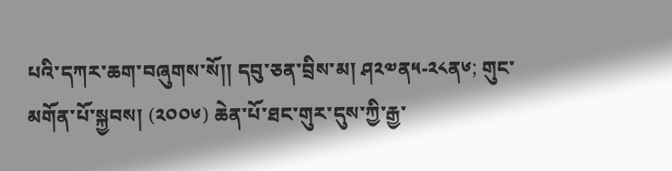པའི་དཀར་ཆག་བཞུགས་སོ།། དབུ་ཅན་བྲིས་མ། ཤ༢༧ན༥-༢༨ན༦; གུང་མགོན་པོ་སྐྱབས། (༢༠༠༦) ཆེན་པོ་ཐང་གུར་དུས་ཀྱི་རྒྱ་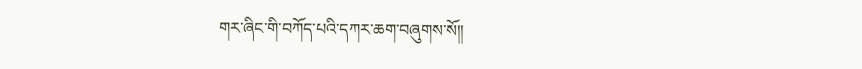གར་ཞིང་གི་བཀོད་པའི་དཀར་ཆག་བཞུགས་སོ།།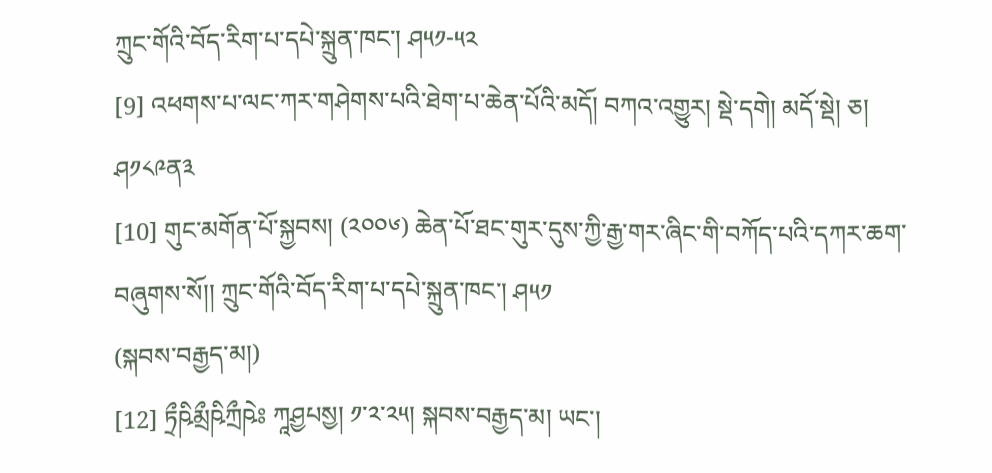ཀྲུང་གོའི་བོད་རིག་པ་དཔེ་སྐྲུན་ཁང་། ཤ༥༡-༥༢
[9] འཕགས་པ་ལང་ཀར་གཤེགས་པའི་ཐེག་པ་ཆེན་པོའི་མདོ། བཀའ་འགྱུར། སྡེ་དགེ། མདོ་སྡེ། ཅ། ཤ༡༨༩ན༣
[10] གུང་མགོན་པོ་སྐྱབས། (༢༠༠༦) ཆེན་པོ་ཐང་གུར་དུས་ཀྱི་རྒྱ་གར་ཞིང་གི་བཀོད་པའི་དཀར་ཆག་བཞུགས་སོ།། ཀྲུང་གོའི་བོད་རིག་པ་དཔེ་སྐྲུན་ཁང་། ཤ༥༡
(སྐབས་བརྒྱད་མ།)
[12] ཏྲྀཥིམྲྀཥིཀྲྀཥེཿ ཀཱཤྱཔསྱ། ༡་༢་༢༥། སྐབས་བརྒྱད་མ། ཡང་།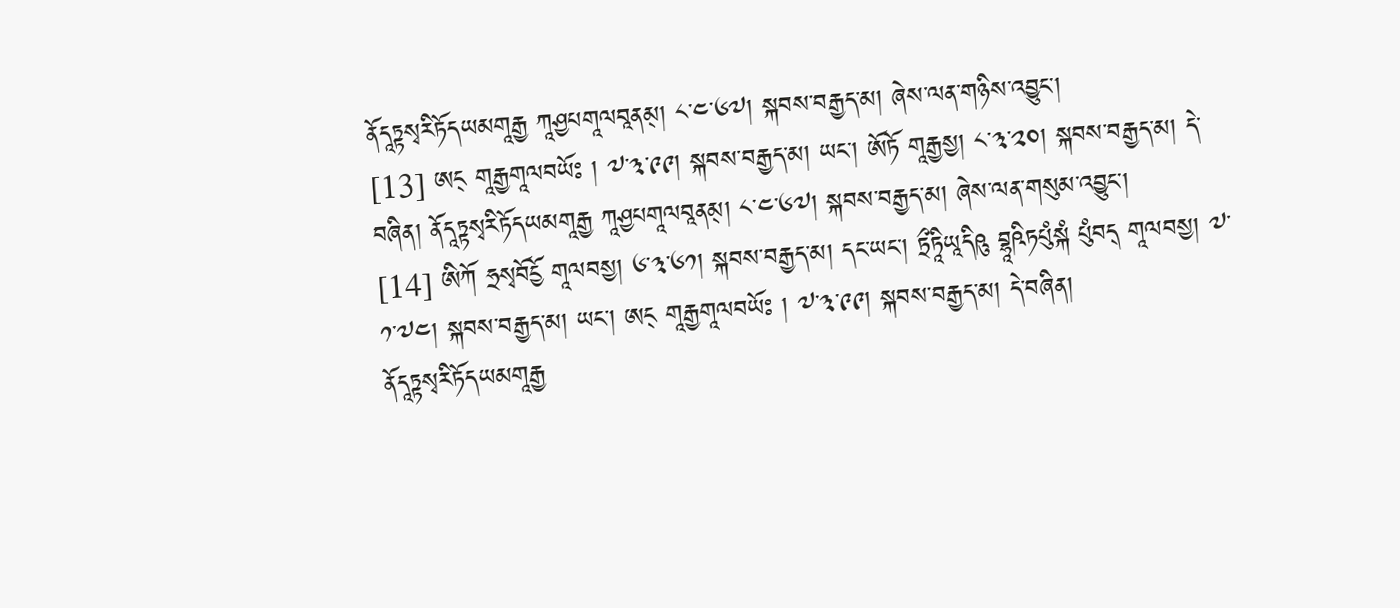ནོདཱཏྟསྭརིཏོདཡམགཱརྒྱ ཀཱཤྱཔགཱལབཱནམ྄། ༨་༤་༦༧། སྐབས་བརྒྱད་མ། ཞེས་ལན་གཉིས་འབྱུང་།
[13] ཨང྄ གཱརྒྱགཱལབཡོཿ ། ༧་༣་༩༩། སྐབས་བརྒྱད་མ། ཡང་། ཨོཏོ གཱརྒྱསྱ། ༨་༣་༢༠། སྐབས་བརྒྱད་མ། དེ་བཞིན། ནོདཱཏྟསྭརིཏོདཡམགཱརྒྱ ཀཱཤྱཔགཱལབཱནམ྄། ༨་༤་༦༧། སྐབས་བརྒྱད་མ། ཞེས་ལན་གསུམ་འབྱུང་།
[14] ཨིཀོ ཧྲསྭབོངྱོ གཱལབསྱ། ༦་༣་༦༡། སྐབས་བརྒྱད་མ། དང་ཡང་། ཏྲྀཏཱིཡཱདིཥུ བྷཱཥིཏཔུཾསྐཾ པུཾབད྄ གཱལབསྱ། ༧་༡་༧༤། སྐབས་བརྒྱད་མ། ཡང་། ཨང྄ གཱརྒྱགཱལབཡོཿ ། ༧་༣་༩༩། སྐབས་བརྒྱད་མ། དེ་བཞིན། ནོདཱཏྟསྭརིཏོདཡམགཱརྒྱ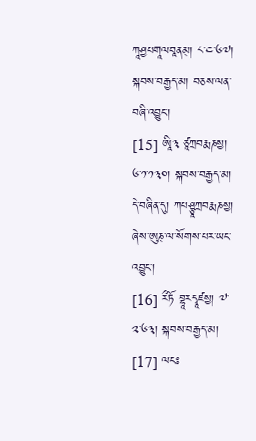ཀཱཤྱཔགཱལབཱནམ྄། ༨་༤་༦༧། སྐབས་བརྒྱད་མ། བཅས་ལན་བཞི་འབྱུང་།
[15] ཨཱི༣ ཙཱཀྲབརྨཎསྱ། ༦་༡་༡༣༠། སྐབས་བརྒྱད་མ། དེ་བཞིན་དུ། ཀཔཤྩཱཀྲབརྨཎསྱ། ཞེས་ཨུཎ྄་ལ་སོགས་པར་ཡང་འབྱུང་།
[16] རྀཏོ བྷཱརདྭཱཛསྱ། ༧་༢་༦༣། སྐབས་བརྒྱད་མ།
[17] ལངཿ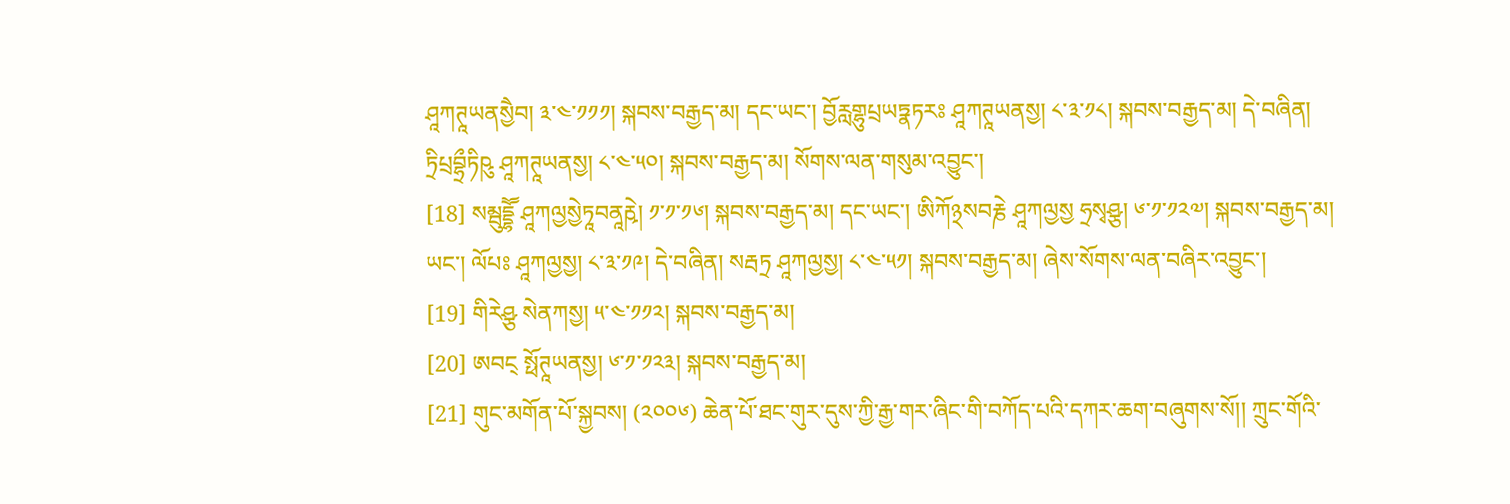ཤཱཀཊཱཡནསྱཻབ། ༣་༤་༡༡༡། སྐབས་བརྒྱད་མ། དང་ཡང་། བྱོརླགྷུཔྲཡཏྣཏརཿ ཤཱཀཊཱཡནསྱ། ༨་༣་༡༨། སྐབས་བརྒྱད་མ། དེ་བཞིན། ཏྲིཔྲབྷྲྀཏིཥུ ཤཱཀཊཱཡནསྱ། ༨་༤་༥༠། སྐབས་བརྒྱད་མ། སོགས་ལན་གསུམ་འབྱུང་།
[18] སམྦུདྡྷཽ ཤཱཀལྱསྱེཏཱབནཱརྵེ། ༡་༡་༡༦། སྐབས་བརྒྱད་མ། དང་ཡང་། ཨིཀོ྅སབརྞེ ཤཱཀལྱསྱ ཧྲསྭཤྩ། ༦་༡་༡༢༧། སྐབས་བརྒྱད་མ། ཡང་། ལོཔཿ ཤཱཀལྱསྱ། ༨་༣་༡༩། དེ་བཞིན། སརྦཏྲ ཤཱཀལྱསྱ། ༨་༤་༥༡། སྐབས་བརྒྱད་མ། ཞེས་སོགས་ལན་བཞིར་འབྱུང་།
[19] གིརེཤྩ སེནཀསྱ། ༥་༤་༡༡༢། སྐབས་བརྒྱད་མ།
[20] ཨབང྄ སྥོཊཱཡནསྱ། ༦་༡་༡༢༣། སྐབས་བརྒྱད་མ།
[21] གུང་མགོན་པོ་སྐྱབས། (༢༠༠༦) ཆེན་པོ་ཐང་གུར་དུས་ཀྱི་རྒྱ་གར་ཞིང་གི་བཀོད་པའི་དཀར་ཆག་བཞུགས་སོ།། ཀྲུང་གོའི་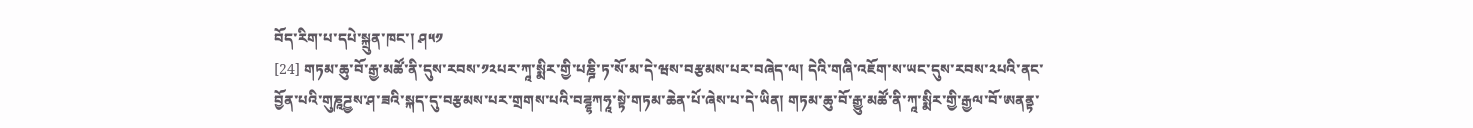བོད་རིག་པ་དཔེ་སྐྲུན་ཁང་། ཤ༥༡
[24] གཏམ་ཆུ་བོ་རྒྱ་མཚོ་ནི་དུས་རབས་༡༢པར་ཀཱ་སྨིར་གྱི་པཎྜི་ཏ་སོ་མ་དེ་ཝས་བརྩམས་པར་བཞེད་ལ། དེའི་གཞི་འཇོག་ས་ཡང་དུས་རབས་༢པའི་ནང་བྱོན་པའི་གུཎཱཌྱས་ཤ་ཟའི་སྐད་དུ་བརྩམས་པར་གྲགས་པའི་བཌྜྷཀཧཱ་སྟེ་གཏམ་ཆེན་པོ་ཞེས་པ་དེ་ཡིན། གཏམ་ཆུ་བོ་རྒྱུ་མཚོ་ནི་ཀཱ་སྨིར་གྱི་རྒྱལ་བོ་ཨནནྟ་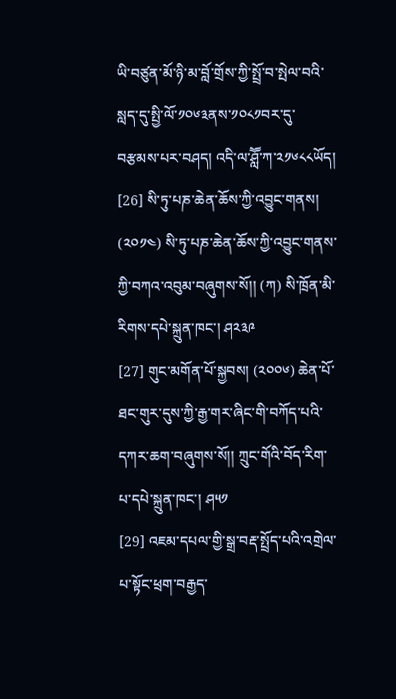ཡི་བཙུན་མོ་ཉི་མ་བློ་གྲོས་ཀྱི་སྤྲོ་བ་སྤེལ་བའི་སླད་དུ་སྤྱི་ལོ་༡༠༦༣ནས་༡༠༨༡བར་དུ་བརྩམས་པར་བཤད། འདི་ལ་ཤླཽ་ཀ་༢༡༦༨༨ཡོད།
[26] སི་ཏུ་པཎ་ཆེན་ཆོས་ཀྱི་འབྱུང་གནས། (༢༠༡༤) སི་ཏུ་པཎ་ཆེན་ཆོས་ཀྱི་འབྱུང་གནས་ཀྱི་བཀའ་འབུམ་བཞུགས་སོ།། (ཀ) སི་ཁྲོན་མི་རིགས་དཔེ་སྐྲུན་ཁང་། ཤ༢༣༩
[27] གུང་མགོན་པོ་སྐྱབས། (༢༠༠༦) ཆེན་པོ་ཐང་གུར་དུས་ཀྱི་རྒྱ་གར་ཞིང་གི་བཀོད་པའི་དཀར་ཆག་བཞུགས་སོ།། ཀྲུང་གོའི་བོད་རིག་པ་དཔེ་སྐྲུན་ཁང་། ཤ༥༡
[29] འཇམ་དཔལ་གྱི་སྒྲ་བརྡ་སྤྲོད་པའི་འགྲེལ་པ་སྟོང་ཕྲག་བརྒྱད་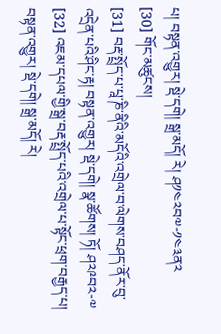པ། བསྟན་འགྱུར། སྡེ་དགེ། སྒྲ་མདོ། རེ། ཤ༡༤༢བ༧-༡༤༣ན༢
[30] གོང་མཚུངས།
[31] བརྡ་སྤྲོད་པ་པཱ་ཎི་ནིའི་མདོའི་འགྲེལ་བ་ལེགས་བཤད་ནོར་བུ་འདྲེན་པའི་ཤིང་རྟ། བསྟན་འགྱུར། སྡེ་དགེ། སྣ་ཚོགས། ཏོ། ཤ༢༩བ༢-༧
[32] འཇམ་དཔལ་གྱི་སྒྲ་བརྡ་སྤྲོད་པའི་འགྲེལ་པ་སྟོང་ཕྲག་བརྒྱད་པ། བསྟན་འགྱུར། སྡེ་དགེ། སྒྲ་མདོ། རེ།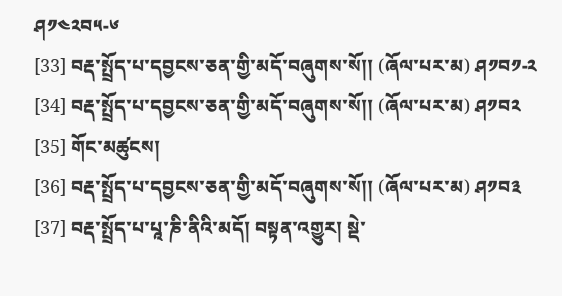ཤ༡༤༢བ༥-༦
[33] བརྡ་སྤྲོད་པ་དབྱངས་ཅན་གྱི་མདོ་བཞུགས་སོ།། (ཞོལ་པར་མ) ཤ༡བ༡-༢
[34] བརྡ་སྤྲོད་པ་དབྱངས་ཅན་གྱི་མདོ་བཞུགས་སོ།། (ཞོལ་པར་མ) ཤ༡བ༢
[35] གོང་མཚུངས།
[36] བརྡ་སྤྲོད་པ་དབྱངས་ཅན་གྱི་མདོ་བཞུགས་སོ།། (ཞོལ་པར་མ) ཤ༡བ༣
[37] བརྡ་སྤྲོད་པ་པཱ་ཎི་ནིའི་མདོ། བསྟན་འགྱུར། སྡེ་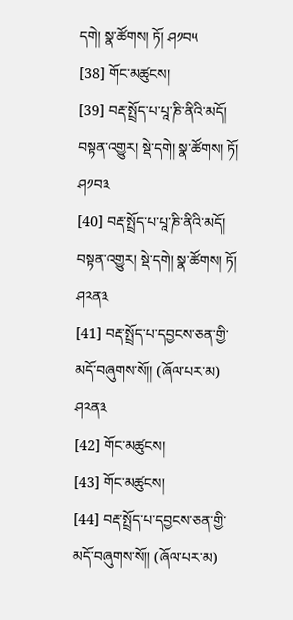དགེ། སྣ་ཚོགས། ཏོ། ཤ༡བ༥
[38] གོང་མཚུངས།
[39] བརྡ་སྤྲོད་པ་པཱ་ཎི་ནིའི་མདོ། བསྟན་འགྱུར། སྡེ་དགེ། སྣ་ཚོགས། ཏོ། ཤ༡བ༣
[40] བརྡ་སྤྲོད་པ་པཱ་ཎི་ནིའི་མདོ། བསྟན་འགྱུར། སྡེ་དགེ། སྣ་ཚོགས། ཏོ། ཤ༢ན༣
[41] བརྡ་སྤྲོད་པ་དབྱངས་ཅན་གྱི་མདོ་བཞུགས་སོ།། (ཞོལ་པར་མ) ཤ༢ན༣
[42] གོང་མཚུངས།
[43] གོང་མཚུངས།
[44] བརྡ་སྤྲོད་པ་དབྱངས་ཅན་གྱི་མདོ་བཞུགས་སོ།། (ཞོལ་པར་མ)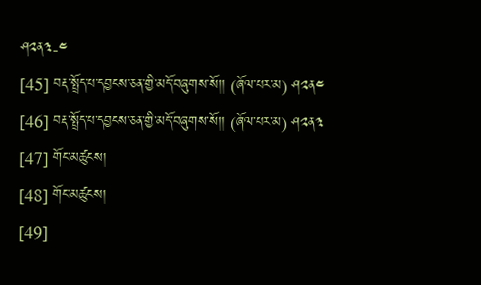ཤ༢ན༣-༤
[45] བརྡ་སྤྲོད་པ་དབྱངས་ཅན་གྱི་མདོ་བཞུགས་སོ།། (ཞོལ་པར་མ) ཤ༢ན༤
[46] བརྡ་སྤྲོད་པ་དབྱངས་ཅན་གྱི་མདོ་བཞུགས་སོ།། (ཞོལ་པར་མ) ཤ༢ན༣
[47] གོང་མཚུངས།
[48] གོང་མཚུངས།
[49]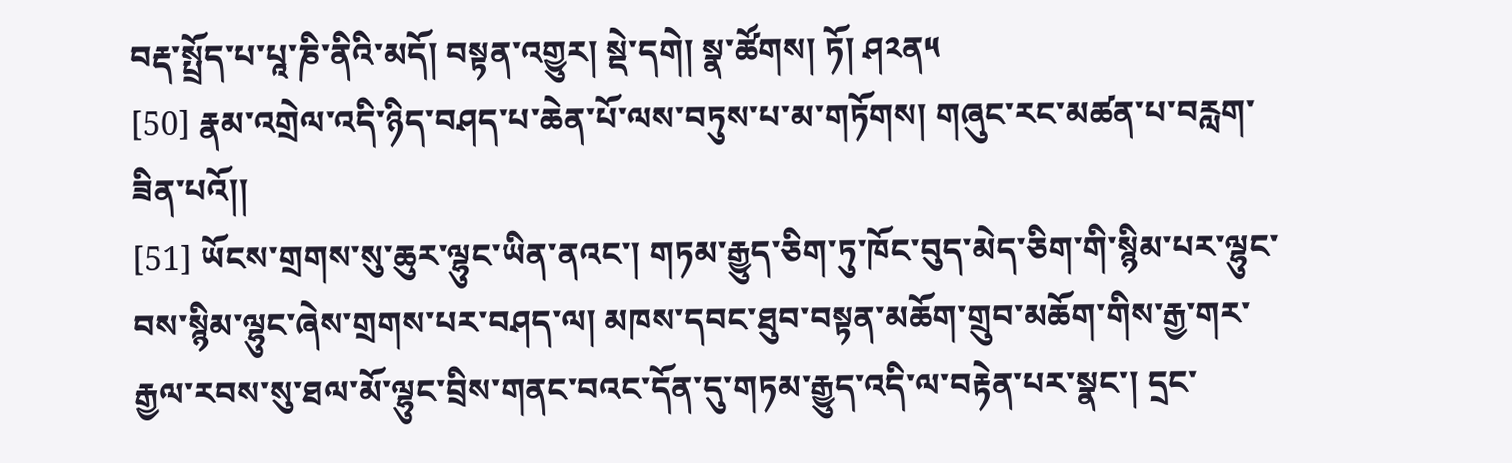བརྡ་སྤྲོད་པ་པཱ་ཎི་ནིའི་མདོ། བསྟན་འགྱུར། སྡེ་དགེ། སྣ་ཚོགས། ཏོ། ཤ༢ན༥
[50] རྣམ་འགྲེལ་འདི་ཉིད་བཤད་པ་ཆེན་པོ་ལས་བཏུས་པ་མ་གཏོགས། གཞུང་རང་མཚན་པ་བརླག་ཟིན་པའོ།།
[51] ཡོངས་གྲགས་སུ་ཆུར་ལྷུང་ཡིན་ནའང་། གཏམ་རྒྱུད་ཅིག་ཏུ་ཁོང་བུད་མེད་ཅིག་གི་སྙིམ་པར་ལྷུང་བས་སྙིམ་ལྷུང་ཞེས་གྲགས་པར་བཤད་ལ། མཁས་དབང་ཐུབ་བསྟན་མཆོག་གྲུབ་མཆོག་གིས་རྒྱ་གར་རྒྱལ་རབས་སུ་ཐལ་མོ་ལྷུང་བྲིས་གནང་བའང་དོན་དུ་གཏམ་རྒྱུད་འདི་ལ་བརྟེན་པར་སྣང་། དྲང་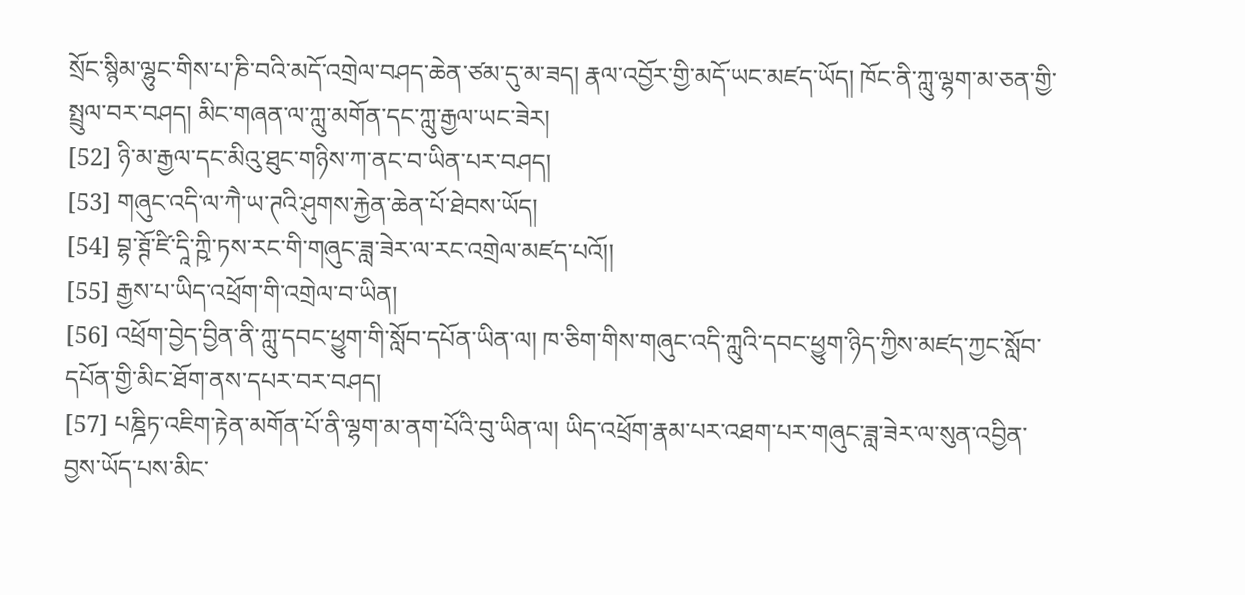སྲོང་སྙིམ་ལྷུང་གིས་པ་ཎི་བའི་མདོ་འགྲེལ་བཤད་ཆེན་ཙམ་དུ་མ་ཟད། རྣལ་འབྱོར་གྱི་མདོ་ཡང་མཛད་ཡོད། ཁོང་ནི་ཀླུ་ལྷག་མ་ཅན་གྱི་སྤྲུལ་བར་བཤད། མིང་གཞན་ལ་ཀླུ་མགོན་དང་ཀླུ་རྒྱལ་ཡང་ཟེར།
[52] ཉི་མ་རྒྱལ་དང་མིའུ་ཐུང་གཉིས་ཀ་ནང་བ་ཡིན་པར་བཤད།
[53] གཞུང་འདི་ལ་ཀཻ་ཡ་ཊའི་ཤུགས་རྐྱེན་ཆེན་པོ་ཐེབས་ཡོད།
[54] བྷ་ཊྚོ་ཛི་དཱི་ཀྵི་ཏས་རང་གི་གཞུང་ཟླ་ཟེར་ལ་རང་འགྲེལ་མཛད་པའོ།།
[55] རྒྱས་པ་ཡིད་འཕྲོག་གི་འགྲེལ་བ་ཡིན།
[56] འཕྲོག་བྱེད་བྱིན་ནི་ཀླུ་དབང་ཕྱུག་གི་སློབ་དཔོན་ཡིན་ལ། ཁ་ཅིག་གིས་གཞུང་འདི་ཀླུའི་དབང་ཕྱུག་ཉིད་ཀྱིས་མཛད་ཀྱང་སློབ་དཔོན་གྱི་མིང་ཐོག་ནས་དཔར་བར་བཤད།
[57] པཎྜིཏ་འཇིག་རྟེན་མགོན་པོ་ནི་ལྷག་མ་ནག་པོའི་བུ་ཡིན་ལ། ཡིད་འཕྲོག་རྣམ་པར་འཐག་པར་གཞུང་ཟླ་ཟེར་ལ་སུན་འབྱིན་བྱས་ཡོད་པས་མིང་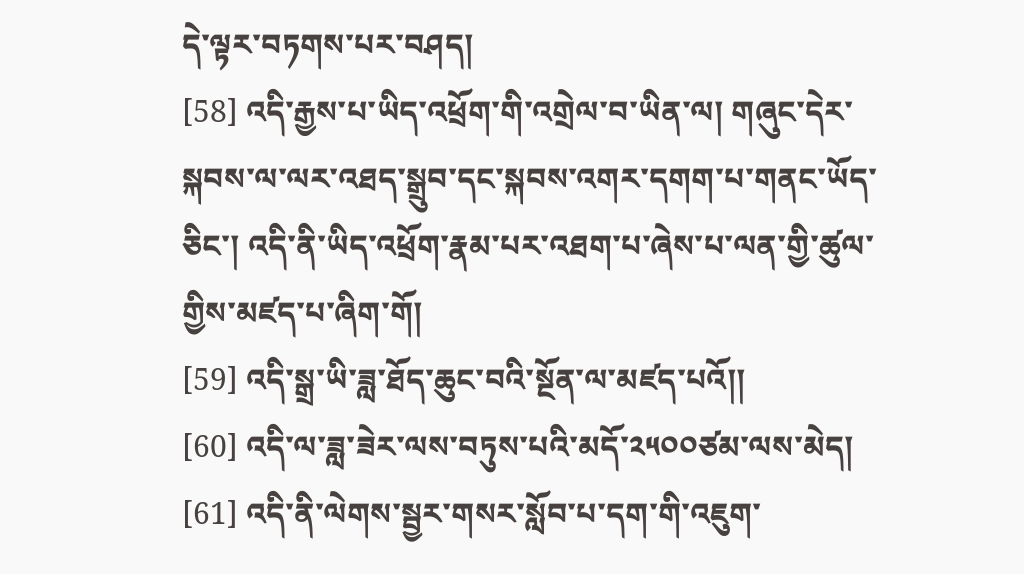དེ་ལྟར་བཏགས་པར་བཤད།
[58] འདི་རྒྱས་པ་ཡིད་འཕྲོག་གི་འགྲེལ་བ་ཡིན་ལ། གཞུང་དེར་སྐབས་ལ་ལར་འཐད་སྒྲུབ་དང་སྐབས་འགར་དགག་པ་གནང་ཡོད་ཅིང་། འདི་ནི་ཡིད་འཕྲོག་རྣམ་པར་འཐག་པ་ཞེས་པ་ལན་གྱི་ཚུལ་གྱིས་མཛད་པ་ཞིག་གོ།
[59] འདི་སྒྲ་ཡི་ཟླ་ཐོད་ཆུང་བའི་སྔོན་ལ་མཛད་པའོ།།
[60] འདི་ལ་ཟླ་ཟེར་ལས་བཏུས་པའི་མདོ་༢༥༠༠ཙམ་ལས་མེད།
[61] འདི་ནི་ལེགས་སྦྱར་གསར་སློབ་པ་དག་གི་འཇུག་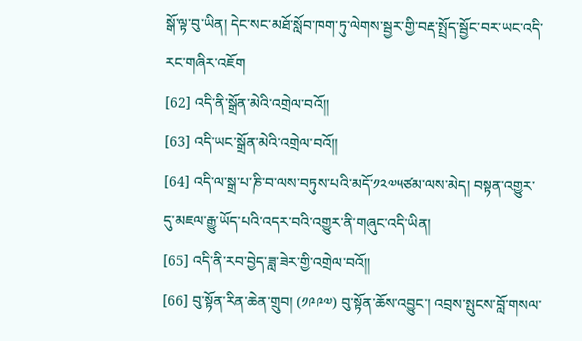སྒོ་ལྟ་བུ་ཡིན། དེང་སང་མཐོ་སློབ་ཁག་ཏུ་ལེགས་སྦྱར་གྱི་བརྡ་སྤྲོད་སྦྱོང་བར་ཡང་འདི་རང་གཞིར་འཇོག
[62] འདི་ནི་སྒྲོན་མེའི་འགྲེལ་བའོ།།
[63] འདི་ཡང་སྒྲོན་མེའི་འགྲེལ་བའོ།།
[64] འདི་ལ་སྒྲ་པ་ཎི་བ་ལས་བཏུས་པའི་མདོ་༡༢༧༥ཙམ་ལས་མེད། བསྟན་འགྱུར་དུ་མཇལ་རྒྱུ་ཡོད་པའི་འདར་བའི་འགྱུར་ནི་གཞུང་འདི་ཡིན།
[65] འདི་ནི་རབ་བྱེད་ཟླ་ཟེར་གྱི་འགྲེལ་བའོ།།
[66] བུ་སྟོན་རིན་ཆེན་གྲུབ། (༡༩༩༧) བུ་སྟོན་ཆོས་འབྱུང་། འབྲས་སྤུངས་བློ་གསལ་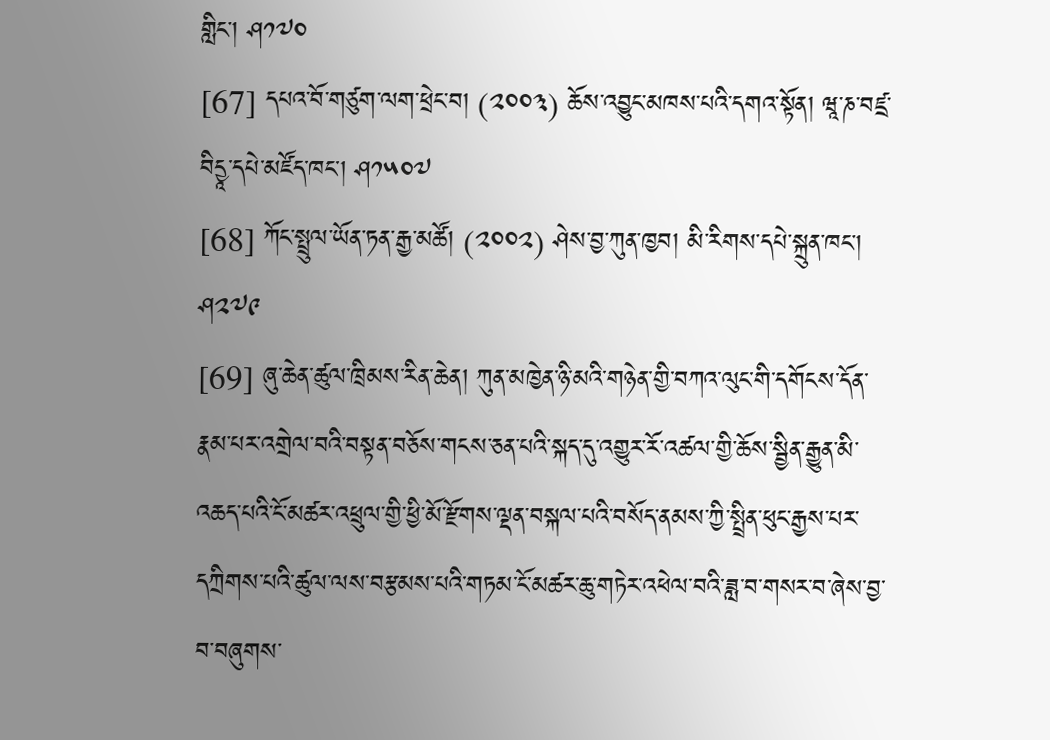གླིང་། ཤ༡༧༠
[67] དཔའ་བོ་གཙུག་ལག་ཕྲེང་བ། (༢༠༠༣) ཆོས་འབྱུང་མཁས་པའི་དགའ་སྟོན། ཝཱ་ཎ་བཛྲ་བིདྱཱ་དཔེ་མཛོད་ཁང་། ཤ༡༥༠༧
[68] ཀོང་སྤྲུལ་ཡོན་ཏན་རྒྱ་མཚོ། (༢༠༠༢) ཤེས་བྱ་ཀུན་ཁྱབ། མི་རིགས་དཔེ་སྐྲུན་ཁང་། ཤ༢༧༩
[69] ཞུ་ཆེན་ཚུལ་ཁྲིམས་རིན་ཆེན། ཀུན་མཁྱེན་ཉི་མའི་གཉེན་གྱི་བཀའ་ལུང་གི་དགོངས་དོན་རྣམ་པར་འགྲེལ་བའི་བསྟན་བཅོས་གངས་ཅན་པའི་སྐད་དུ་འགྱུར་རོ་འཚལ་གྱི་ཆོས་སྦྱིན་རྒྱུན་མི་འཆད་པའི་ངོ་མཚར་འཕྲུལ་གྱི་ཕྱི་མོ་རྫོགས་ལྡན་བསྐལ་པའི་བསོད་ནམས་ཀྱི་སྤྲིན་ཕུང་རྒྱས་པར་དཀྲིགས་པའི་ཚུལ་ལས་བརྩམས་པའི་གཏམ་ངོ་མཚར་ཆུ་གཏེར་འཕེལ་བའི་ཟླ་བ་གསར་བ་ཞེས་བྱ་བ་བཞུགས་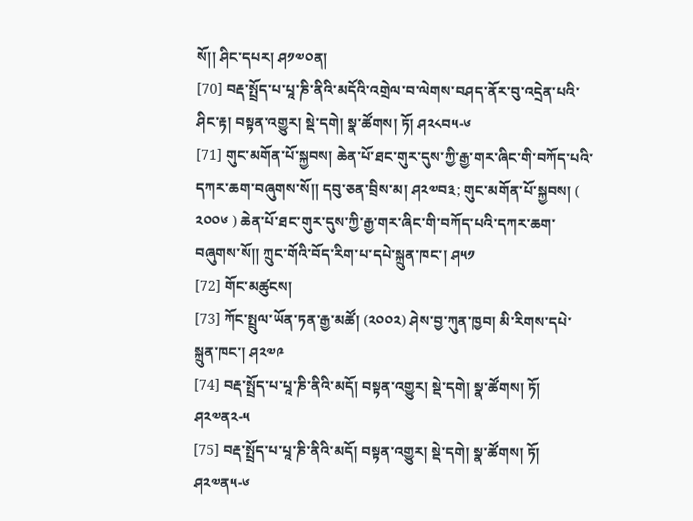སོ།། ཤིང་དཔར། ཤ༡༧༠ན།
[70] བརྡ་སྤྲོད་པ་པཱ་ཎི་ནིའི་མདོའི་འགྲེལ་བ་ལེགས་བཤད་ནོར་བུ་འདྲེན་པའི་ཤིང་རྟ། བསྟན་འགྱུར། སྡེ་དགེ། སྣ་ཚོགས། ཏོ། ཤ༢༨བ༥-༦
[71] གུང་མགོན་པོ་སྐྱབས། ཆེན་པོ་ཐང་གུར་དུས་ཀྱི་རྒྱ་གར་ཞིང་གི་བཀོད་པའི་དཀར་ཆག་བཞུགས་སོ།། དབུ་ཅན་བྲིས་མ། ཤ༢༧བ༣; གུང་མགོན་པོ་སྐྱབས། ( ༢༠༠༦ ) ཆེན་པོ་ཐང་གུར་དུས་ཀྱི་རྒྱ་གར་ཞིང་གི་བཀོད་པའི་དཀར་ཆག་བཞུགས་སོ།། ཀྲུང་གོའི་བོད་རིག་པ་དཔེ་སྐྲུན་ཁང་། ཤ༥༡
[72] གོང་མཚུངས།
[73] ཀོང་སྤྲུལ་ཡོན་ཏན་རྒྱ་མཚོ། (༢༠༠༢) ཤེས་བྱ་ཀུན་ཁྱབ། མི་རིགས་དཔེ་སྐྲུན་ཁང་། ཤ༢༧༩
[74] བརྡ་སྤྲོད་པ་པཱ་ཎི་ནིའི་མདོ། བསྟན་འགྱུར། སྡེ་དགེ། སྣ་ཚོགས། ཏོ། ཤ༢༧ན༢-༥
[75] བརྡ་སྤྲོད་པ་པཱ་ཎི་ནིའི་མདོ། བསྟན་འགྱུར། སྡེ་དགེ། སྣ་ཚོགས། ཏོ། ཤ༢༧ན༥-༦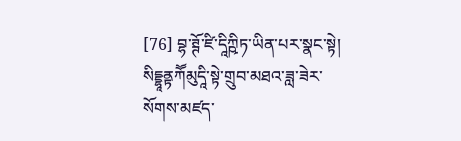[76] བྷ་ཊྚོ་ཛི་དཱིཀྵིཏ་ཡིན་པར་སྣང་སྟེ། སིདྡྷཱནྟཀཽམུདཱི་སྟེ་གྲུབ་མཐའ་ཟླ་ཟེར་སོགས་མཛད་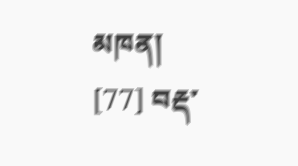མཁན།
[77] བརྡ་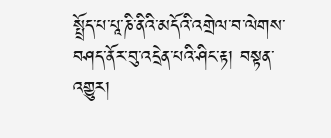སྤྲོད་པ་པཱ་ཎི་ནིའི་མདོའི་འགྲེལ་བ་ལེགས་བཤད་ནོར་བུ་འདྲེན་པའི་ཤིང་རྟ། བསྟན་འགྱུར།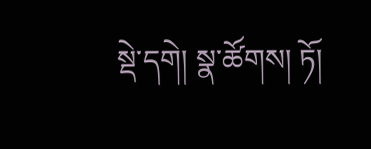སྡེ་དགེ། སྣ་ཚོགས། ཏོ།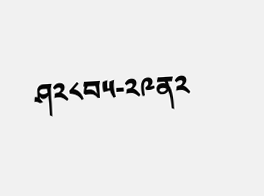ཤ༢༨བ༥-༢༩ན༢